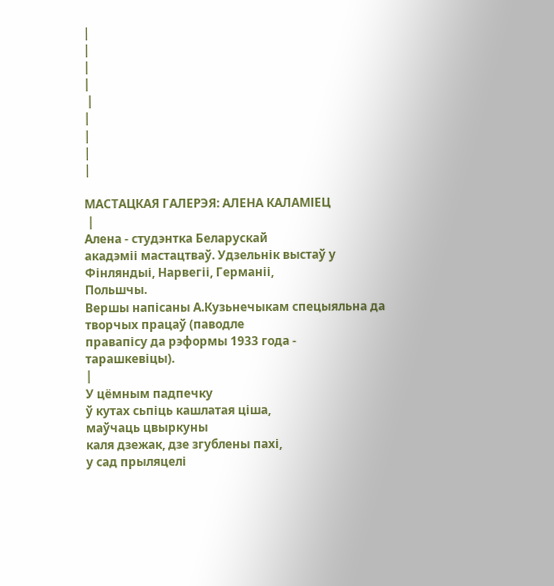|
|
|
|
 |
|
|
|
|

МАСТАЦКАЯ ГАЛЕРЭЯ: АЛЕНА КАЛАМІЕЦ
 |
Алена - студэнтка Беларускай
акадэміі мастацтваў. Удзельнік выстаў у Фінляндыі, Нарвегіі, Германіі,
Польшчы.
Вершы напісаны А.Кузьнечыкам спецыяльна да творчых працаў (паводле
правапісу да рэформы 1933 года - тарашкевіцы).
|
У цёмным падпечку
ў кутах сьпіць кашлатая ціша,
маўчаць цвыркуны
каля дзежак, дзе згублены пахі,
у сад прыляцелі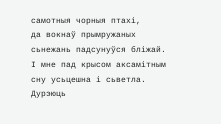самотныя чорныя птахі,
да вокнаў прымружаных
сьнежань падсунуўся бліжай.
І мне пад крысом аксамітным
сну усьцешна і сьветла.
Дурэюць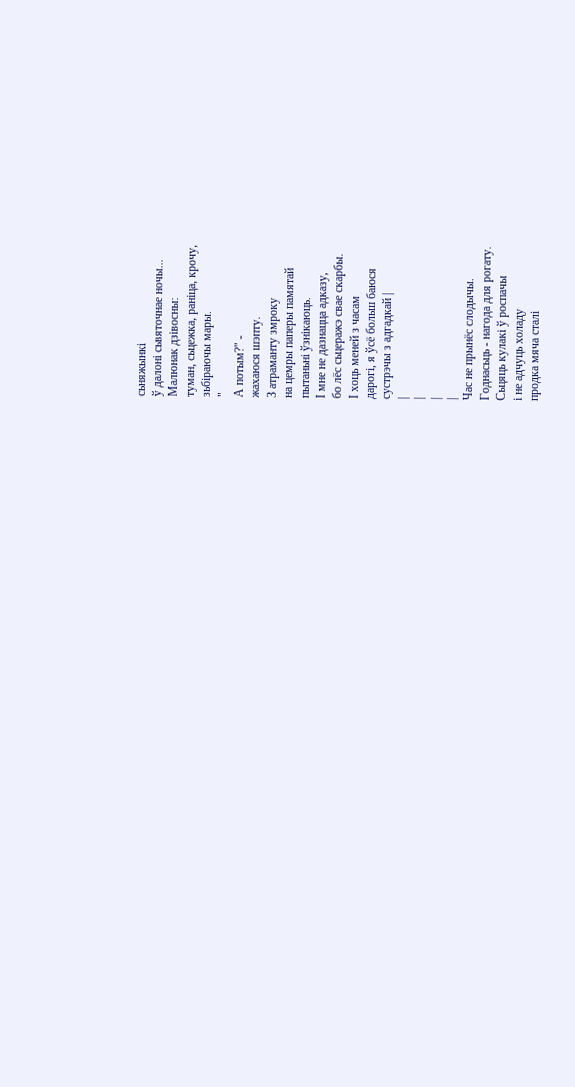сьняжынкі
ў далоні сьвяточнае ночы...
Малюнак дзівосны:
туман, сьцежка, раніца, крочу,
зьбіраючы мары.
"
А потым?" -
жахаюся шэпту.
З атраманту змроку
на цемры паперы памятай
пытаньні ўзнікаюць.
І мне не дазнацца адказу,
бо лёс сьцеражэ свае скарбы.
І хоць меней з часам
дарогі, я ўсё больш баюся
сустрэчы з адгадкай |
|
|
|
|
Час не прынёс слодычы.
Годнасьць - нагода для рогату.
Сьцяць кулакі ў роспачы
і не адчуць холаду
продка мяча сталі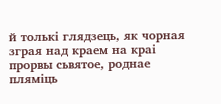й толькі глядзець, як чорная
зграя над краем на краі
прорвы сьвятое, роднае
пляміць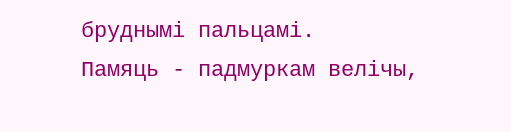бруднымі пальцамі.
Памяць - падмуркам велічы,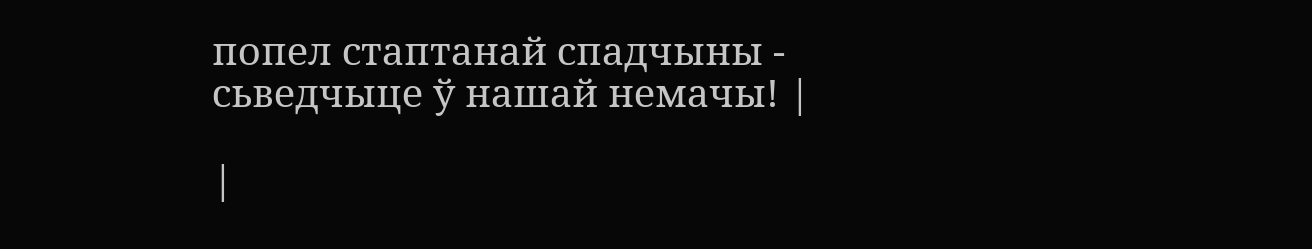попел стаптанай спадчыны -
сьведчыце ў нашай немачы! |

|